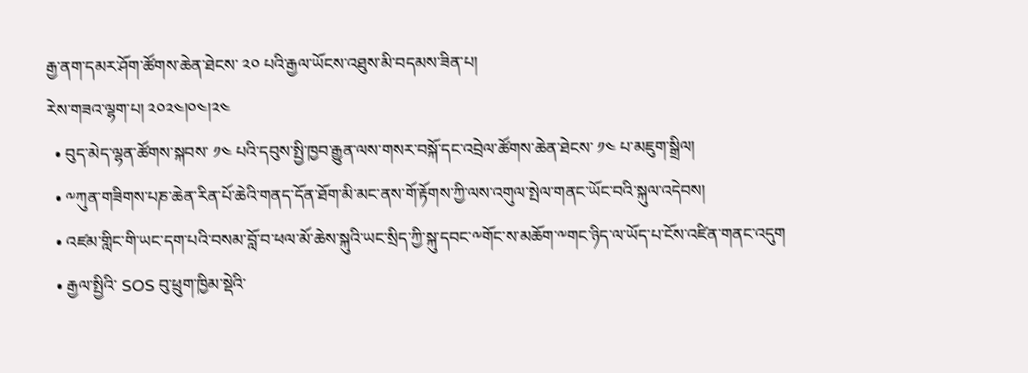རྒྱ་ནག་དམར་ཤོག་ཚོགས་ཆེན་ཐེངས་ ༢༠ པའི་རྒྱལ་ཡོངས་འཐུས་མི་བདམས་ཟིན་པ།
རེས་གཟའ་ལྷག་པ། ༢༠༢༤།༠༤།༢༤
  • བུད་མེད་ལྷན་ཚོགས་སྐབས་ ༡༤ པའི་དབུས་སྤྱི་ཁྱབ་རྒྱུན་ལས་གསར་བསྐོ་དང་འབྲེལ་ཚོགས་ཆེན་ཐེངས་ ༡༤ པ་མཇུག་སྒྲིལ།
  • ༸ཀུན་གཟིགས་པཎ་ཆེན་རིན་པོ་ཆེའི་གནད་དོན་ཐོག་མི་མང་ནས་གོ་རྟོགས་ཀྱི་ལས་འགུལ་སྤེལ་གནང་ཡོང་བའི་སྐུལ་འདེབས།
  • འཛམ་གླིང་གི་ཡང་དག་པའི་བསམ་བློ་བ་ཕལ་མོ་ཆེས་སྐུའི་ཡང་སྲིད་ཀྱི་སྐུ་དབང་༸གོང་ས་མཆོག་༸གང་ཉིད་ལ་ཡོད་པ་ངོས་འཛིན་གནང་འདུག
  • རྒྱལ་སྤྱིའི་ SOS བུ་ཕྲུག་ཁྱིམ་སྡེའི་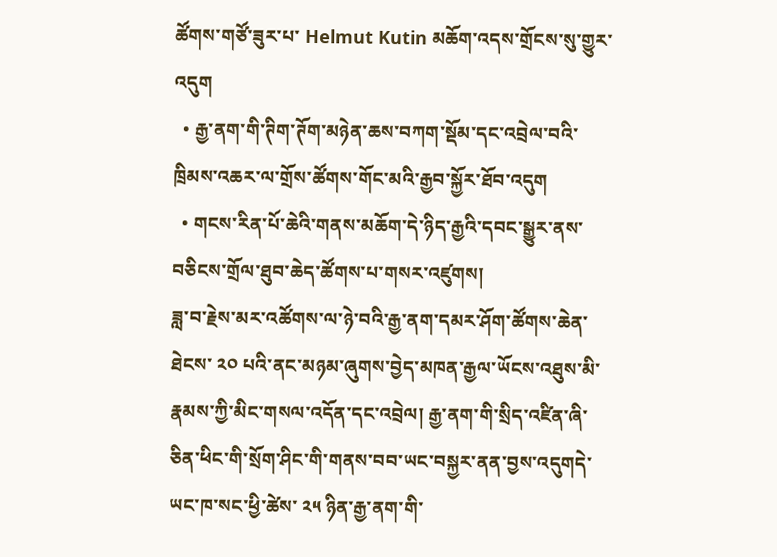ཚོགས་གཙོ་ཟུར་པ་ Helmut Kutin མཆོག་འདས་གྲོངས་སུ་གྱུར་འདུག
  • རྒྱ་ནག་གི་ཊིག་ཊོག་མཉེན་ཆས་བཀག་སྡོམ་དང་འབྲེལ་བའི་ཁྲིམས་འཆར་ལ་གྲོས་ཚོགས་གོང་མའི་རྒྱབ་སྐྱོར་ཐོབ་འདུག
  • གངས་རིན་པོ་ཆེའི་གནས་མཆོག་དེ་ཉིད་རྒྱའི་དབང་སྒྱུར་ནས་བཅིངས་གྲོལ་ཐུབ་ཆེད་ཚོགས་པ་གསར་འཛུགས།
ཟླ་བ་རྗེས་མར་འཚོགས་ལ་ཉེ་བའི་རྒྱ་ནག་དམར་ཤོག་ཚོགས་ཆེན་ཐེངས་ ༢༠ པའི་ནང་མཉམ་ཞུགས་བྱེད་མཁན་རྒྱལ་ཡོངས་འཐུས་མི་རྣམས་ཀྱི་མིང་གསལ་འདོན་དང་འབྲེལ། རྒྱ་ནག་གི་སྲིད་འཛིན་ཞི་ཅིན་ཕིང་གི་སྲོག་ཤིང་གི་གནས་བབ་ཡང་བསྐྱར་ནན་བྱས་འདུགདེ་ཡང་ཁ་སང་ཕྱི་ཚེས་ ༢༥ ཉིན་རྒྱ་ནག་གི་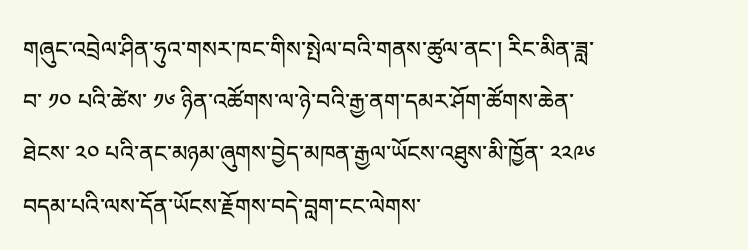གཞུང་འབྲེལ་ཤིན་ཧུའ་གསར་ཁང་གིས་སྤེལ་བའི་གནས་ཚུལ་ནང་། རིང་མིན་ཟླ་བ་ ༡༠ པའི་ཚེས་ ༡༦ ཉིན་འཚོགས་ལ་ཉེ་བའི་རྒྱ་ནག་དམར་ཤོག་ཚོགས་ཆེན་ཐེངས་ ༢༠ པའི་ནང་མཉམ་ཞུགས་བྱེད་མཁན་རྒྱལ་ཡོངས་འཐུས་མི་ཁྱོན་ ༢༢༩༦ བདམ་པའི་ལས་དོན་ཡོངས་རྗོགས་བདེ་བླག་ངང་ལེགས་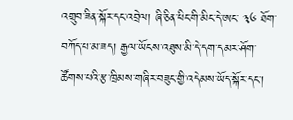འགྲུབ་ཟིན་སྐོར་དང་འབྲེལ། ཞི་ཅིན་ཕིང་གི་མིང་དེ་ཨང་ ༣༦ ཐོག་བཀོད་པ་མ་ཟད། རྒྱལ་ཡོངས་འཐུས་མི་དེ་དག་དམར་ཤོག་ཚོགས་པའི་རྩ་ཁྲིམས་གཞིར་བཟུང་གྱི་འདེམས་ཡོད་སྐོར་དང་།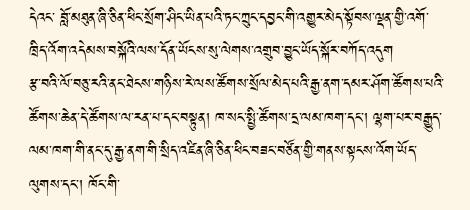དེའང་ བློ་མཐུན་ཞི་ཅིན་ཕིང་སྲོག་ཤིང་ཡིན་པའི་ཏང་ཀྲུང་དབྱང་གི་འགྱུར་མེད་སྟོབས་ལྡན་གྱི་འགོ་ཁྲིད་འོག་འདེམས་བསྐོའི་ལས་དོན་ཡོངས་སུ་ལེགས་འགྲུབ་བྱུང་ཡོད་སྐོར་བཀོད་འདུག
རྩ་བའི་ལོ་བཅུ་རའི་ནང་ཐེངས་གཉིས་རེ་ལས་ཚོགས་སྲོལ་མེད་པའི་རྒྱ་ནག་དམར་ཤོག་ཚོགས་པའི་ཚོགས་ཆེན་དེ་ཚོགས་ལ་རན་པ་དང་བསྟུན། ཁ་སང་སྤྱི་ཚོགས་དྲ་ལམ་ཁག་དང་། ལྷག་པར་བརྒྱུད་ལམ་ཁག་གི་ནང་དུ་རྒྱ་ནག་གི་སྲིད་འཛིན་ཞི་ཅིན་ཕིང་བཟང་བཙོན་གྱི་གནས་སྟངས་འོག་ཡོད་ལུགས་དང་། ཁོང་གི་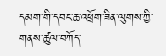དམག་གི་དབང་ཆ་འཕྲོག་ཟིན་ལུགས་ཀྱི་གནས་ཚུལ་བཀོད་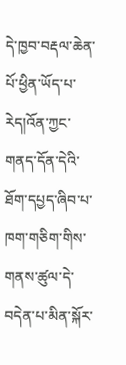དེ་ཁྱབ་བརྡལ་ཆེན་པོ་ཕྱིན་ཡོད་པ་རེད།འོན་ཀྱང་གནད་དོན་དེའི་ཐོག་དཔྱད་ཞིབ་པ་ཁག་གཅིག་གིས་གནས་ཚུལ་དེ་བདེན་པ་མིན་སྐོར་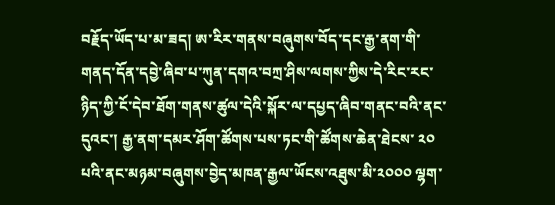བརྗོད་ཡོད་པ་མ་ཟད། ཨ་རིར་གནས་བཞུགས་བོད་དང་རྒྱ་ནག་གི་གནད་དོན་དབྱེ་ཞིབ་པ་ཀུན་དགའ་བཀྲ་ཤིས་ལགས་ཀྱིས་དེ་རིང་རང་ཉིད་ཀྱི་ངོ་དེབ་ཐོག་གནས་ཚུལ་དེའི་སྐོར་ལ་དཔྱད་ཞིབ་གནང་བའི་ནང་དུའང་། རྒྱ་ནག་དམར་ཤོག་ཚོགས་པས་ཏང་གི་ཚོགས་ཆེན་ཐེངས་ ༢༠ པའི་ནང་མཉམ་བཞུགས་བྱེད་མཁན་རྒྱལ་ཡོངས་འཐུས་མི་༢༠༠༠ ལྷག་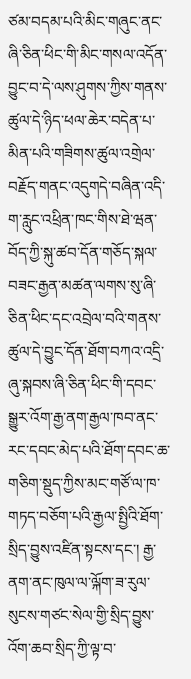ཙམ་བདམ་པའི་མིང་གཞུང་ནང་ཞི་ཅིན་ཕིང་གི་མིང་གསལ་འདོན་བྱུང་བ་དེ་ལས་ཤུགས་ཀྱིས་གནས་ཚུལ་དེ་ཉིད་ཕལ་ཆེར་བདེན་པ་མིན་པའི་གཟིགས་ཚུལ་འགྲེལ་བརྗོད་གནང་འདུགདེ་བཞིན་འདི་ག་རླུང་འཕྲིན་ཁང་གིས་ཐེ་ཝན་བོད་ཀྱི་སྐུ་ཚབ་དོན་གཅོད་སྐལ་བཟང་རྒྱན་མཚན་ལགས་སུ་ཞི་ཅིན་ཕིང་དང་འབྲེལ་བའི་གནས་ཚུལ་དེ་བྱུང་དོན་ཐོག་བཀའ་འདྲི་ཞུ་སྐབས་ཞི་ཅིན་ཕིང་གི་དབང་སྒྱུར་འོག་རྒྱ་ནག་རྒྱལ་ཁབ་ནང་རང་དབང་མེད་པའི་ཐོག་དབང་ཆ་གཅིག་སྡུད་ཀྱིས་མང་གཙོ་ལ་ཁ་གཏད་བཅོག་པའི་རྒྱལ་སྤྱིའི་ཐོག་སྲིད་བྱུས་འཛིན་སྟངས་དང་། རྒྱ་ནག་ནང་ཁུལ་ལ་ལྐོག་ཟ་རུལ་སུངས་གཙང་སེལ་གྱི་སྲིད་བྱུས་འོག་ཆབ་སྲིད་ཀྱི་ལྟ་བ་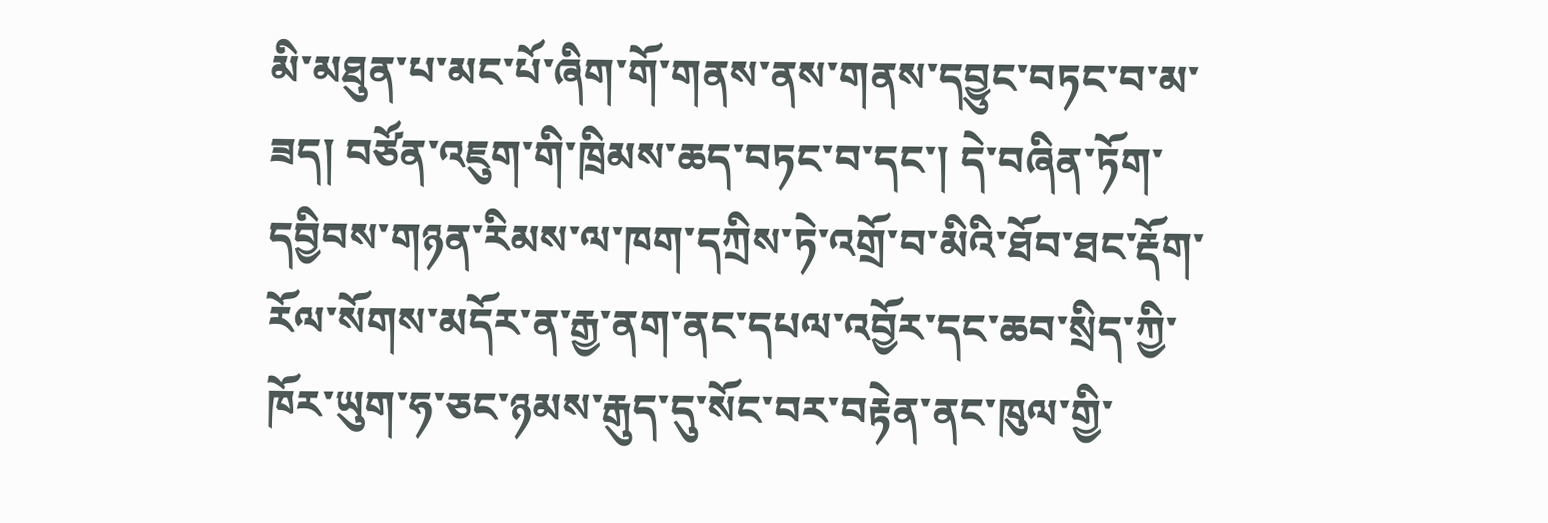མི་མཐུན་པ་མང་པོ་ཞིག་གོ་གནས་ནས་གནས་དབྱུང་བཏང་བ་མ་ཟད། བཙོན་འཇུག་གི་ཁྲིམས་ཆད་བཏང་བ་དང་། དེ་བཞིན་ཏོག་དབྱིབས་གཉན་རིམས་ལ་ཁག་དཀྲིས་ཏེ་འགྲོ་བ་མིའི་ཐོབ་ཐང་རྡོག་རོལ་སོགས་མདོར་ན་རྒྱ་ནག་ནང་དཔལ་འབྱོར་དང་ཆབ་སྲིད་ཀྱི་ཁོར་ཡུག་ཧ་ཅང་ཉམས་རྒུད་དུ་སོང་བར་བརྟེན་ནང་ཁུལ་གྱི་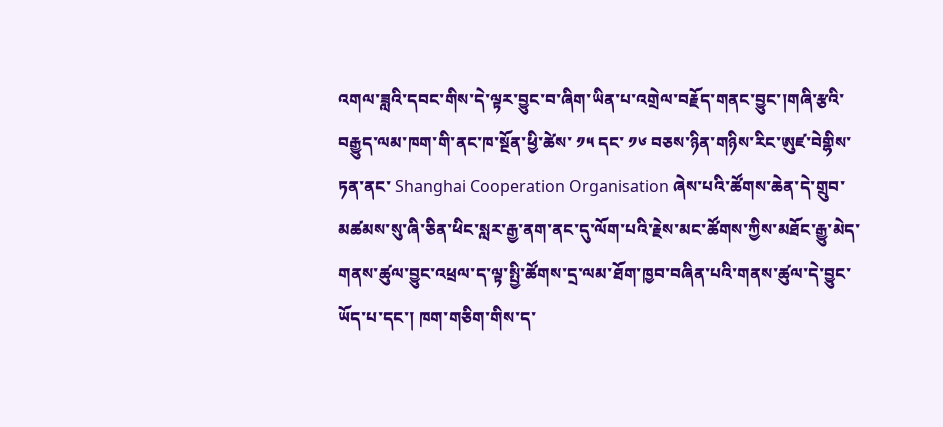འགལ་ཟླའི་དབང་གིས་དེ་ལྟར་བྱུང་བ་ཞིག་ཡིན་པ་འགྲེལ་བརྗོད་གནང་བྱུང་།གཞི་རྩའི་བརྒྱུད་ལམ་ཁག་གི་ནང་ཁ་སྔོན་ཕྱི་ཚེས་ ༡༥ དང་ ༡༦ བཅས་ཉིན་གཉིས་རིང་ཨུཛ་བེགྷིས་ཏན་ནང་ Shanghai Cooperation Organisation ཞེས་པའི་ཚོགས་ཆེན་དེ་གྲུབ་མཚམས་སུ་ཞི་ཅིན་ཕིང་སླར་རྒྱ་ནག་ནང་དུ་ལོག་པའི་རྗེས་མང་ཚོགས་ཀྱིས་མཐོང་རྒྱུ་མེད་གནས་ཚུལ་བྱུང་འཕྲལ་ད་ལྟ་སྤྱི་ཚོགས་དྲ་ལམ་ཐོག་ཁྱབ་བཞིན་པའི་གནས་ཚུལ་དེ་བྱུང་ཡོད་པ་དང་། ཁག་གཅིག་གིས་ད་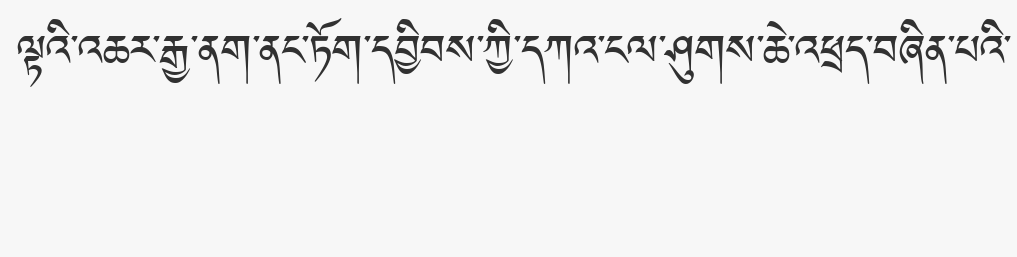ལྟའི་འཆར་རྒྱ་ནག་ནང་ཏོག་དབྱིབས་ཀྱི་དཀའ་ངལ་ཤུགས་ཆེ་འཕྲད་བཞིན་པའི་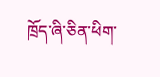ཁྲོད་ཞི་ཅིན་ཕིག་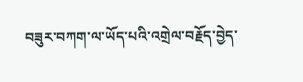བཟུར་བཀག་ལ་ཡོད་པའི་འགྲེལ་བརྗོད་བྱེད་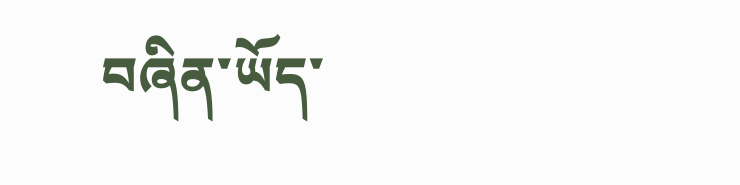བཞིན་ཡོད་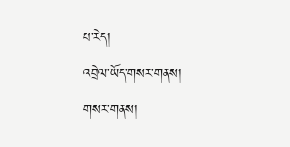པ་རེད།
འབྲེལ་ཡོད་གསར་གནས།
གསར་གནས།